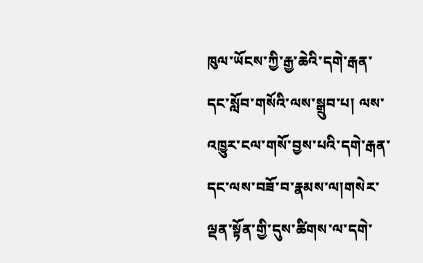ཁུལ་ཡོངས་ཀྱི་རྒྱ་ཆེའི་དགེ་རྒན་དང་སློབ་གསོའི་ལས་སྒྲུབ་པ། ལས་འཁྱུར་ངལ་གསོ་བྱས་པའི་དགེ་རྒན་དང་ལས་བཟོ་བ་རྣམས་ལ།གསེར་ལྡན་སྟོན་གྱི་དུས་ཚིགས་ལ་དགེ་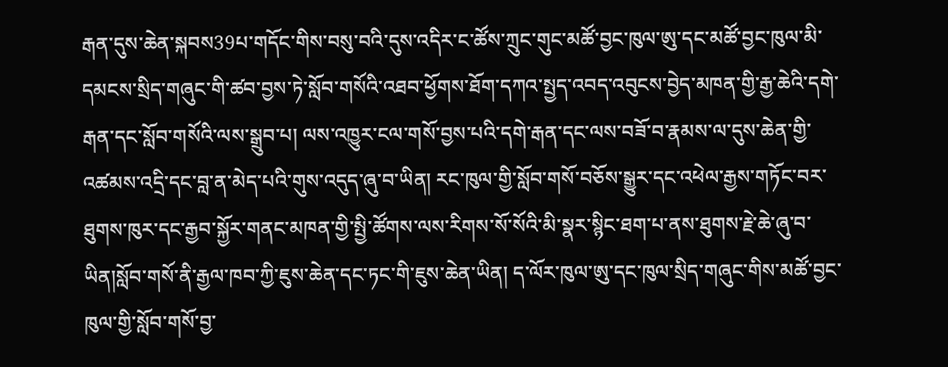རྒན་དུས་ཆེན་སྐབས39པ་གདོང་གིས་བསུ་བའི་དུས་འདིར་ང་ཚོས་ཀྲུང་གུང་མཚོ་བྱང་ཁུལ་ཨུ་དང་མཚོ་བྱང་ཁུལ་མི་དམངས་སྲིད་གཞུང་གི་ཚབ་བྱས་ཏེ་སློབ་གསོའི་འཐབ་ཕྱོགས་ཐོག་དཀའ་སྤྱད་འབད་འབུངས་བྱེད་མཁན་གྱི་རྒྱ་ཆེའི་དགེ་རྒན་དང་སློབ་གསོའི་ལས་སྒྲུབ་པ། ལས་འཁྱུར་ངལ་གསོ་བྱས་པའི་དགེ་རྒན་དང་ལས་བཟོ་བ་རྣམས་ལ་དུས་ཆེན་གྱི་འཚམས་འདྲི་དང་བླ་ན་མེད་པའི་གུས་འདུད་ཞུ་བ་ཡིན། རང་ཁུལ་གྱི་སློབ་གསོ་བཅོས་སྒྱུར་དང་འཕེལ་རྒྱས་གཏོང་བར་ཐུགས་ཁུར་དང་རྒྱབ་སྐྱོར་གནང་མཁན་གྱི་སྤྱི་ཚོགས་ལས་རིགས་སོ་སོའི་མི་སྣར་སྙིང་ཐག་པ་ནས་ཐུགས་རྗེ་ཆེ་ཞུ་བ་ཡིན།སློབ་གསོ་ནི་རྒྱལ་ཁབ་ཀྱི་ཇུས་ཆེན་དང་ཏང་གི་ཇུས་ཆེན་ཡིན། ད་ལོར་ཁུལ་ཨུ་དང་ཁུལ་སྲིད་གཞུང་གིས་མཚོ་བྱང་ཁུལ་གྱི་སློབ་གསོ་བྱ་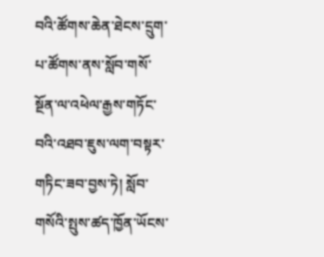བའི་ཚོགས་ཆེན་ཐེངས་དྲུག་པ་ཚོགས་ནས་སློབ་གསོ་སྔོན་ལ་འཕེལ་རྒྱས་གཏོང་བའི་འཐབ་ཇུས་ལག་བསྟར་གཏིང་ཟབ་བྱས་ཏེ། སློབ་གསོའི་སྤུས་ཚད་ཁྱོན་ཡོངས་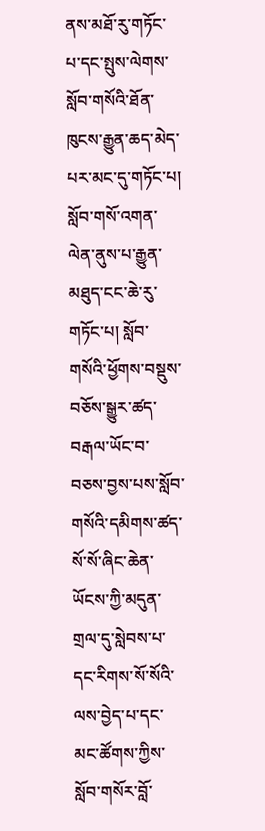ནས་མཐོ་རུ་གཏོང་པ་དང་སྤུས་ལེགས་སློབ་གསོའི་ཐོན་ཁུངས་རྒྱུན་ཆད་མེད་པར་མང་དུ་གཏོང་པ། སློབ་གསོ་འགན་ལེན་ནུས་པ་རྒྱུན་མཐུད་ངང་ཆེ་རུ་གཏོང་པ། སློབ་གསོའི་ཕྱོགས་བསྡུས་བཅོས་སྒྱུར་ཚད་བརྒལ་ཡོང་བ་བཅས་བྱས་པས་སློབ་གསོའི་དམིགས་ཚད་སོ་སོ་ཞིང་ཆེན་ཡོངས་ཀྱི་མདུན་གྲལ་དུ་སླེབས་པ་དང་རིགས་སོ་སོའི་ལས་བྱེད་པ་དང་མང་ཚོགས་ཀྱིས་སློབ་གསོར་བློ་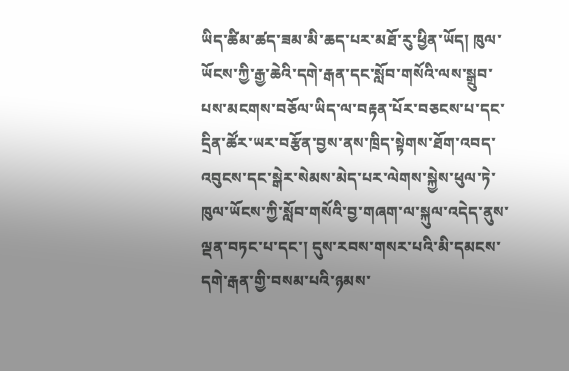ཡིད་ཚིམ་ཚད་ཟམ་མི་ཆད་པར་མཐོ་རུ་ཕྱིན་ཡོད། ཁུལ་ཡོངས་ཀྱི་རྒྱ་ཆེའི་དགེ་རྒན་དང་སློབ་གསོའི་ལས་སྒྲུབ་པས་མངགས་བཅོལ་ཡིད་ལ་བརྟན་པོར་བཅངས་པ་དང་དྲིན་ཚོར་ཡར་བརྩོན་བྱས་ནས་ཁྲིད་སྟེགས་ཐོག་འབད་འབུངས་དང་སྒེར་སེམས་མེད་པར་ལེགས་སྐྱེས་ཕུལ་ཏེ་ཁུལ་ཡོངས་ཀྱི་སློབ་གསོའི་བྱ་གཞག་ལ་སྐུལ་འདེད་ནུས་ལྡན་བཏང་པ་དང་། དུས་རབས་གསར་པའི་མི་དམངས་དགེ་རྒན་གྱི་བསམ་པའི་ཉམས་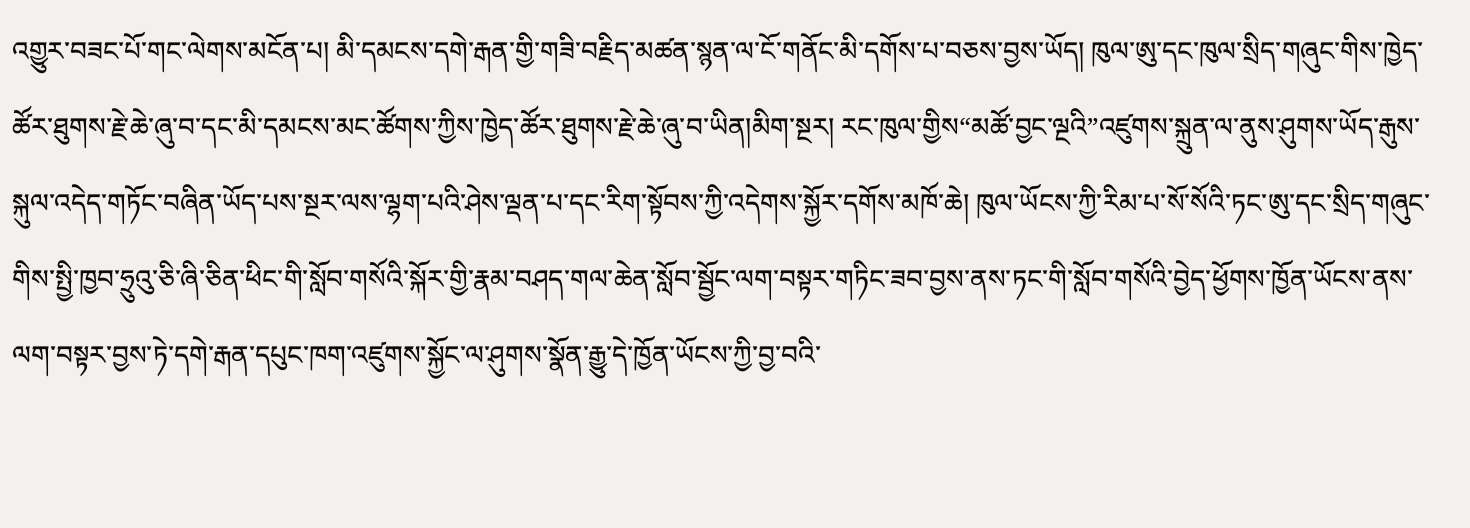འགྱུར་བཟང་པོ་གང་ལེགས་མངོན་པ། མི་དམངས་དགེ་རྒན་གྱི་གཟི་བརྗིད་མཚན་སྙན་ལ་ངོ་གནོང་མི་དགོས་པ་བཅས་བྱས་ཡོད། ཁུལ་ཨུ་དང་ཁུལ་སྲིད་གཞུང་གིས་ཁྱེད་ཚོར་ཐུགས་རྗེ་ཆེ་ཞུ་བ་དང་མི་དམངས་མང་ཚོགས་ཀྱིས་ཁྱེད་ཚོར་ཐུགས་རྗེ་ཆེ་ཞུ་བ་ཡིན།མིག་སྔར། རང་ཁུལ་གྱིས“མཚོ་བྱང་ལྔའི”འཛུགས་སྐྲུན་ལ་ནུས་ཤུགས་ཡོད་རྒུས་སྐུལ་འདེད་གཏོང་བཞིན་ཡོད་པས་སྔར་ལས་ལྷག་པའི་ཤེས་ལྡན་པ་དང་རིག་སྟོབས་ཀྱི་འདེགས་སྐྱོར་དགོས་མཁོ་ཆེ། ཁུལ་ཡོངས་ཀྱི་རིམ་པ་སོ་སོའི་ཏང་ཨུ་དང་སྲིད་གཞུང་གིས་སྤྱི་ཁྱབ་ཧྲུའུ་ཅི་ཞི་ཅིན་ཕིང་གི་སློབ་གསོའི་སྐོར་གྱི་རྣམ་བཤད་གལ་ཆེན་སློབ་སྦྱོང་ལག་བསྟར་གཏིང་ཟབ་བྱས་ནས་ཏང་གི་སློབ་གསོའི་བྱེད་ཕྱོགས་ཁྱོན་ཡོངས་ནས་ལག་བསྟར་བྱས་ཏེ་དགེ་རྒན་དཔུང་ཁག་འཛུགས་སྐྱོང་ལ་ཤུགས་སྣོན་རྒྱུ་དེ་ཁྱོན་ཡོངས་ཀྱི་བྱ་བའི་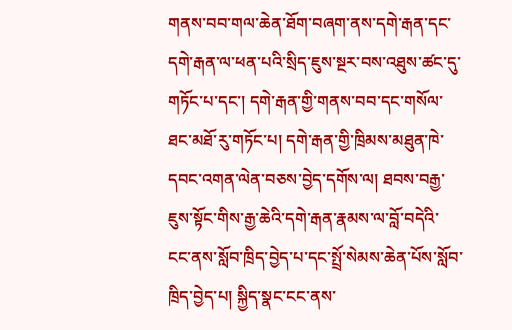གནས་བབ་གལ་ཆེན་ཐོག་བཞག་ནས་དགེ་རྒན་དང་དགེ་རྒན་ལ་ཕན་པའི་སྲིད་ཇུས་སྔར་བས་འཐུས་ཚང་དུ་གཏོང་པ་དང་། དགེ་རྒན་གྱི་གནས་བབ་དང་གསོལ་ཐང་མཐོ་རུ་གཏོང་པ། དགེ་རྒན་གྱི་ཁྲིམས་མཐུན་ཁེ་དབང་འགན་ལེན་བཅས་བྱེད་དགོས་ལ། ཐབས་བརྒྱ་ཇུས་སྟོང་གིས་རྒྱ་ཆེའི་དགེ་རྒན་རྣམས་ལ་བློ་བདེའི་ངང་ནས་སློབ་ཁྲིད་བྱེད་པ་དང་སྤྲོ་སེམས་ཆེན་པོས་སློབ་ཁྲིད་བྱེད་པ། སྐྱིད་སྣང་ངང་ནས་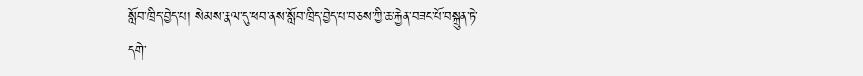སློབ་ཁྲིད་བྱེད་པ། སེམས་རྣལ་དུ་ཕབ་ནས་སློབ་ཁྲིད་བྱེད་པ་བཅས་ཀྱི་ཆ་རྐྱེན་བཟང་པོ་བསྐྲུན་ཏེ་དགེ་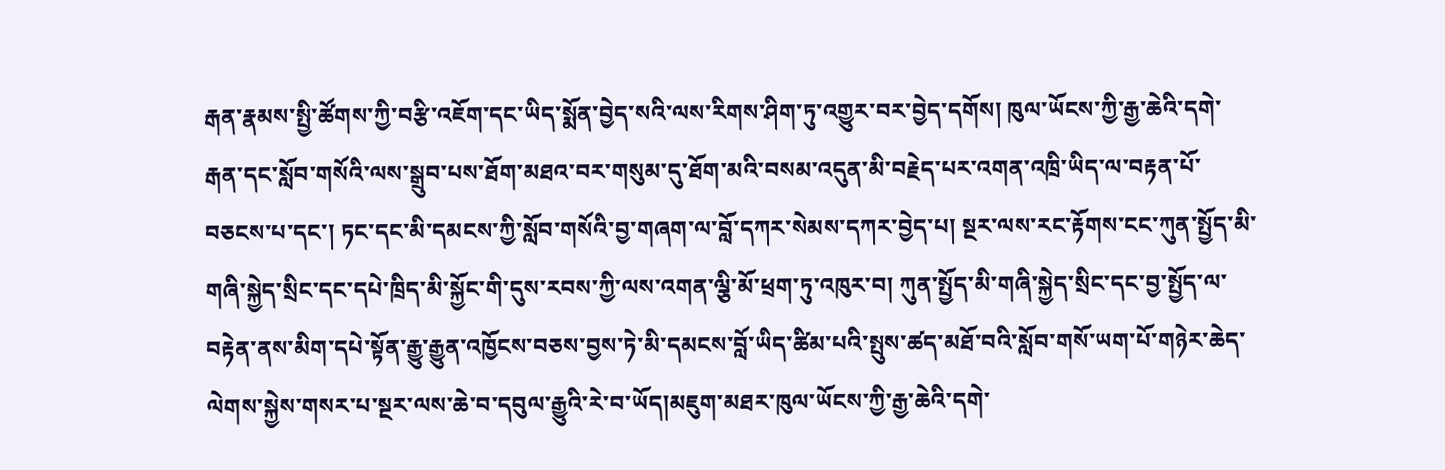རྒན་རྣམས་སྤྱི་ཚོགས་ཀྱི་བརྩི་འཇོག་དང་ཡིད་སྨོན་བྱེད་སའི་ལས་རིགས་ཤིག་ཏུ་འགྱུར་བར་བྱེད་དགོས། ཁུལ་ཡོངས་ཀྱི་རྒྱ་ཆེའི་དགེ་རྒན་དང་སློབ་གསོའི་ལས་སྒྲུབ་པས་ཐོག་མཐའ་བར་གསུམ་དུ་ཐོག་མའི་བསམ་འདུན་མི་བརྗེད་པར་འགན་འཁྲི་ཡིད་ལ་བརྟན་པོ་བཅངས་པ་དང་། ཏང་དང་མི་དམངས་ཀྱི་སློབ་གསོའི་བྱ་གཞག་ལ་བློ་དཀར་སེམས་དཀར་བྱེད་པ། སྔར་ལས་རང་རྟོགས་ངང་ཀུན་སྤྱོད་མི་གཞི་སྐྱེད་སྲིང་དང་དཔེ་ཁྲིད་མི་སྐྱོང་གི་དུས་རབས་ཀྱི་ལས་འགན་ལྕི་མོ་ཕྲག་ཏུ་འཁུར་བ། ཀུན་སྤྱོད་མི་གཞི་སྐྱེད་སྲིང་དང་བྱ་སྤྱོད་ལ་བརྟེན་ནས་མིག་དཔེ་སྟོན་རྒྱུ་རྒྱུན་འཁྱོངས་བཅས་བྱས་ཏེ་མི་དམངས་བློ་ཡིད་ཚིམ་པའི་སྤུས་ཚད་མཐོ་བའི་སློབ་གསོ་ཡག་པོ་གཉེར་ཆེད་ལེགས་སྐྱེས་གསར་པ་སྔར་ལས་ཆེ་བ་དབུལ་རྒྱུའི་རེ་བ་ཡོད།མཇུག་མཐར་ཁུལ་ཡོངས་ཀྱི་རྒྱ་ཆེའི་དགེ་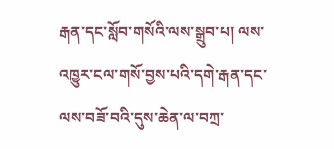རྒན་དང་སློབ་གསོའི་ལས་སྒྲུབ་པ། ལས་འཁྱུར་ངལ་གསོ་བྱས་པའི་དགེ་རྒན་དང་ལས་བཟོ་བའི་དུས་ཆེན་ལ་བཀྲ་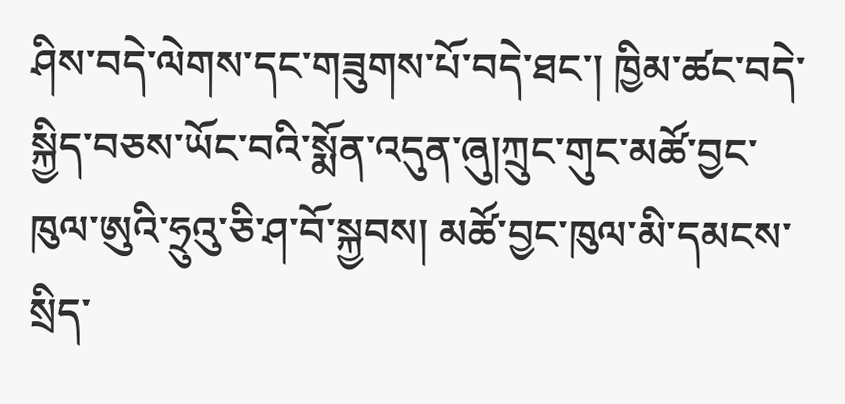ཤིས་བདེ་ལེགས་དང་གཟུགས་པོ་བདེ་ཐང་། ཁྱིམ་ཚང་བདེ་སྐྱིད་བཅས་ཡོང་བའི་སྨོན་འདུན་ཞུ།ཀྲུང་གུང་མཚོ་བྱང་ཁུལ་ཨུའི་ཧྲུའུ་ཅི་ཤ་བོ་སྐྱབས། མཚོ་བྱང་ཁུལ་མི་དམངས་སྲིད་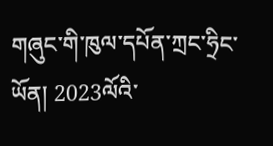གཞུང་གི་ཁུལ་དཔོན་ཀྲང་ཧྲིང་ཡོན། 2023ལོའི་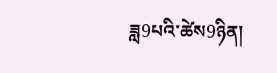ཟླ9པའི་ཚེས9ཉིན།